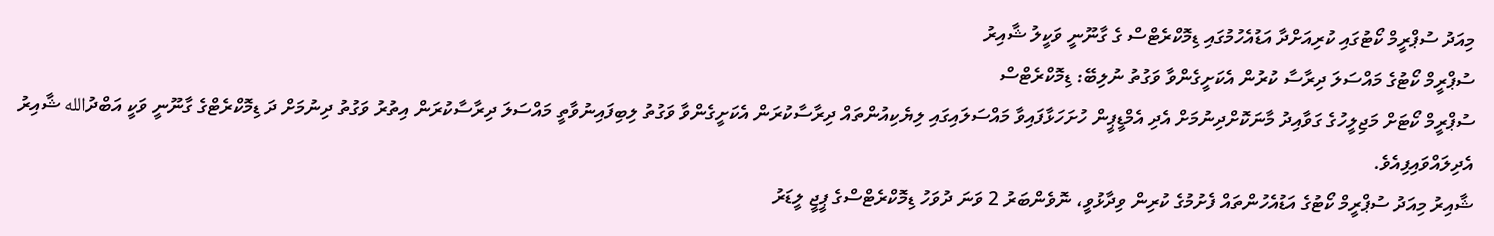މިއަދު ސުޕްރީމް ކޯޓުގައި ކުރިއަށްދާ އަޑުއެހުމުގައި ޑިމޮކްރެޓްސް ގެ ގާނޫނީ ވަކީލު ޝާއިރު
ސުޕްރީމް ކޯޓުގެ މައްސަލަ ދިރާސާ ކުރުން އެކަށީގެންވާ ވަގުތު ނުލިބޭ: ޑިމޮކްރެޓްސް
ސުޕްރީމް ކޯޓަށް މަޖިލީހުގެ ގަވާއިދު މާނަކޮށްދިނުމަށް އެދި އެމްޑީޕީން ހުށަހަޅާފައިވާ މައްސަލައިގައި ލިޔެކިއުންތައް ދިރާސާކުރަން އެކަށީގެންވާ ވަގުތު ލިބިފައިނުވާތީ މައްސަލަ ދިރާސާކުރަން އިތުރު ވަގުތު ދިނުމަށް ދަ ޑިމޮކްރެޓްގެ ގާނޫނީ ވަކީ އަބްދުالله ޝާއިރު އެދިލައްވައިފިއެވެ.
ޝާއިރު މިއަދު ސުޕްރީމް ކޯޓުގެ އަޑުއެހުންތައް ފެށުމުގެ ކުރިން ވިދާޅުވީ، ނޮވެންބަރު 2 ވަނަ ދުވަހު ޑިމޮކްރެޓްސްގެ ޕީޖީ ލީޑަރު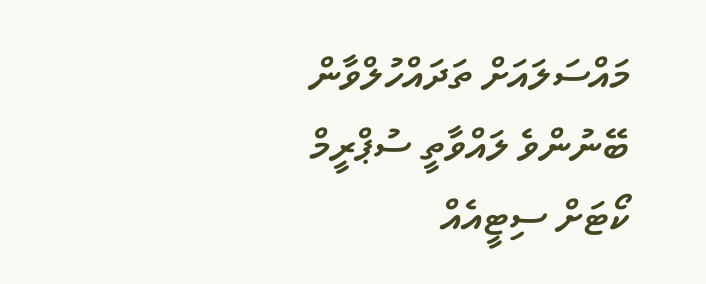މައްސަލައަށް ތަދައްހުލްވާން ބޭނުންވެ ލައްވާތީ ސުޕްރީމް ކޯޓަށް ސިޓީއެއް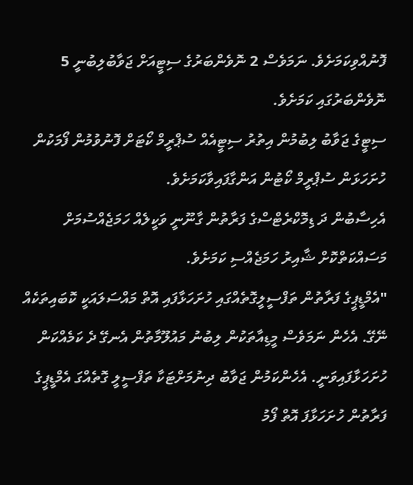ފޮނުއްވިކަމަށެވެ. ނަމަވެސް 2 ނޮވެންބަރުގެ ސިޓީއަށް ޖަވާބުލިބުނީ 5 ނޮވެންބަރުގައި ކަމަށެވެ.
ސިޓީގެ ޖަވާބު ލިބުމުން އިތުރު ސިޓީއެއް ސުޕްރީމް ކޯޓަށް ފޮނުވުމުން ފޯމަކުން ހުށަހަޅަން ސުޕްރީމް ކޯޓުން އަންގާފައިވާކަމަށެވެ.
އެހިސާބުން ދަ ޑިމޮކްރެޓްސްގެ ފަރާތުން ގާނޫނީ ވަކީލެއް ހަމަޖެއްސުމަށް މަސައްކަތްކޮށް ޝާއިރު ހަމަޖެއްސި ކަމަށެވެ.
"އެމްޑީޕީގެ ފަރާތުން ތަފްސީލީގޮތެއްގައި ހުށަހަޅާފައި އޮތް މައްސަލައަކީ ކޮބައިތަކެއް ނޭގޭ. އެހެން ނަމަވެސް މީޑިއާތަކުން ލިބުނު މައުލޫމާތުން އެނގޭ ދެ ކަމެއްކަން ހުށަހަޅާފައިވަނީ. އެހެންކަމުން ޖަވާބު ދިނުމަށްޓަކާ ތަފްސީލީ ގޮތެއްގަ އެމްޑީޕީގެ ފަރާތުން ހުށަހަޅާފަ އޮތް ފޯމު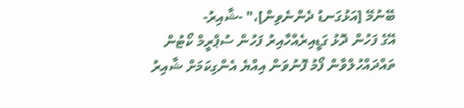ބޭނުމޭ [އަޅުގަނޑު ދެންނެވިން]،" -ޝާއިރު-
އޭގެ ފަހުން ދޮޅު ގަޑީއިރެއްހާއިރު ފަހުން ސުޕްރީމް ކޯޓުން ތައްދައްހުލްވާން ފޯމު ފޮނުވަން އިއްޔެ އެންގިކަމަށް ޝާއިރު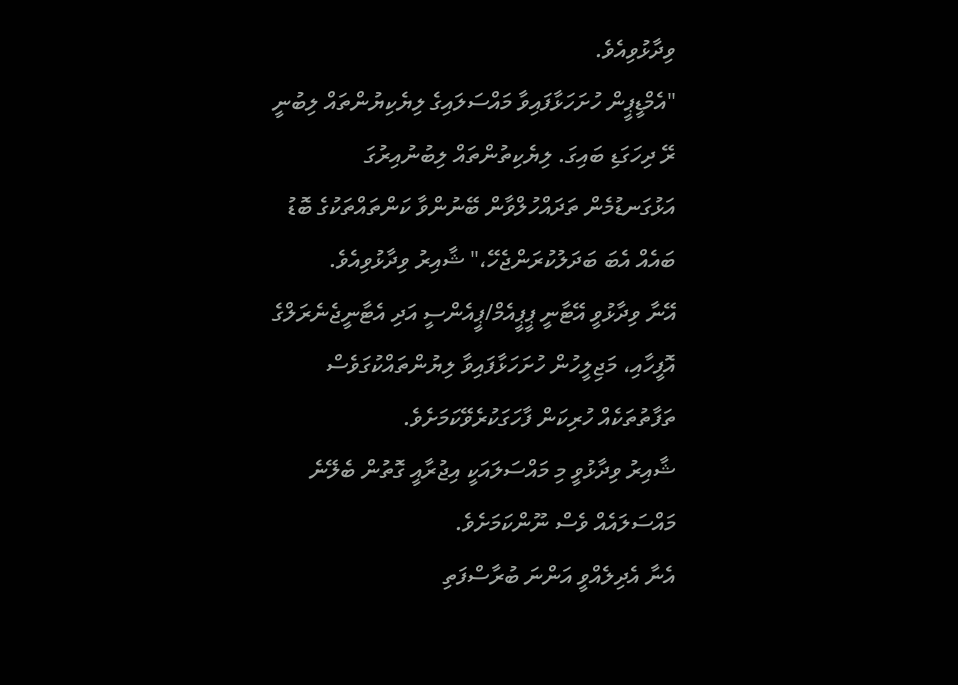ވިދާޅުވިއެވެ.
"އެމްޑީޕީން ހުށަހަޅާފައިވާ މައްސަލައިގެ ލިޔެކިޔުންތައް ލިބުނީ ރޭ ދިހަގަޑި ބައިގަ. ލިޔެކިތުންތައް ލިބުނުއިރުގަ އަޅުގަނޑުމެން ތަދައްހުލްވާން ބޭނުންވާ ކަންތައްތަކުގެ ބޮޑު ބައެއް އެބަ ބަދަލުކުރަންޖެހޭ،" ޝާއިރު ވިދާޅުވިއެވެ.
އޭނާ ވިދާޅުވީ އޭޓާނީ ޕީޕީއެމް/ޕީއެންސީ އަދި އެޓާނީޖެނެރަލްގެ އޮފީހާއި، މަޖިލީހުން ހުށަހަޅާފައިވާ ލިޔުންތައްކުގަވެސް ތަފާތުތަކެއް ހުރިކަން ފާހަގަކުރެވޭކަމަށެވެ.
ޝާއިރު ވިދާޅުވީ މި މައްސަލައަކީ އިޖުރާއީ ގޮތުން ބެލޭނެ މައްސަލައެއް ވެސް ނޫންކަމަށެވެ.
އެނާ އެދިލެއްވީ އަންނަ ބުރާސްފަތި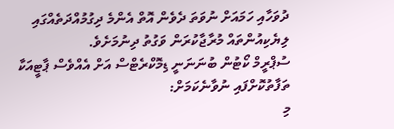ދުވަހާއި ހަމައަށް ނުވަތަ ދެވެން އޮތް އެންމެ ދިގުމުއްދަތެއްގައި ލިޔެކިއުންތައް މުރާޖާކުރަން ވަގުތު ދިނުމަށެވެ.
ސުޕްރީމް ކޯޓުން ބުނަނަނީ ޑިމޮކްރެޓްސް އަށް އެއްވެސް ޕާޓީއަކާ ތަފާތުކޮށްފައި ނުވާނެކަމަށް:
މި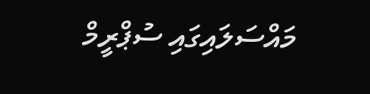މައްސަލައިގައި ސުޕްރީމް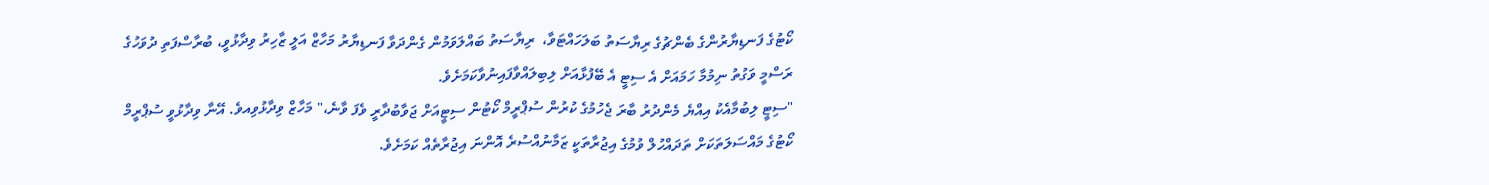ކޯޓުގެ ފަނޑިޔާރުންގެ ބެންޗުގެ ރިޔާސަތު ބަލަހައްޓަވާ،  ރިޔާސަތު ބައްލަވަމުން ގެންދަވާ ފަނޑިޔާރު މަހާޒް އަލީ ޒާހިރު ވިދާޅުވީ، ބުރާސްފަތި ދުވަހުގެ ރަސްމީ ވަގުތު ނިމުމާ ހަމައަށް އެ ސިޓީ އެ ބޭފުޅާއަށް ލިބިލައްވާފައިނުވާކަމަށެވެ.
"ސިޓީ ލިބުމާއެކު އިއްޔެ މެންދުރު ބާރަ ޖެހުމުގެ ކުރުން ސުޕްރީމް ކޯޓުން ސިޓީއަށް ޖަވާބުދާރީ ވެފަ ވާނެ،" މަހާޒް ވިދާޅުވިއވެ. އޭނާ ވިދާޅުވީ ސުޕްރީމް ކޯޓުގެ މައްސަލަތަކަށް ތަދައްހުލް ވުމުގެ އިޖުރާތަކީ ޒަމާނުއްސުރެ އޮންނަ އިޖުރާތެއް ކަމަށެވެ.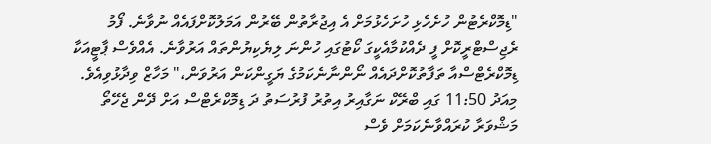"ޑިމޮކްރެޓުން ހުށެހެޅި ހުށަހެޅުމަށް އެ އިޖުރާތުން ބޭރުން އަމަލުކޮށްފައެއް ނުވާނެ. ފޯމު ރެޖިސްޓްރީކޮށް ފީ ދެއްކުމާއެކީގަ ކޯޓުގައި ހުންނަ ލިޔެކިޔުންތައް އަރުވާނެ. އެއްވެސް ޕާޓީއަކާ ޑިމޮކްރެޓްސްއާ ތަފާތުކޮށްދައެއް ނޯންނާނެކަމުގެ ޔަގީންކަން އަރުވަން،" މަހާޒް ވިދާޅުވިއެވެ.
މިއަދު 11:50 ގައި ބްރޭކް ނަގާއިރު އިތުރު ފުރުސަތު ދަ ޑިމޮކްރެޓްސް އަށް ދޭން ޖެހޭތޯ މަޝްވަރާ ކުރައްވާނެކަމަށް ވެސް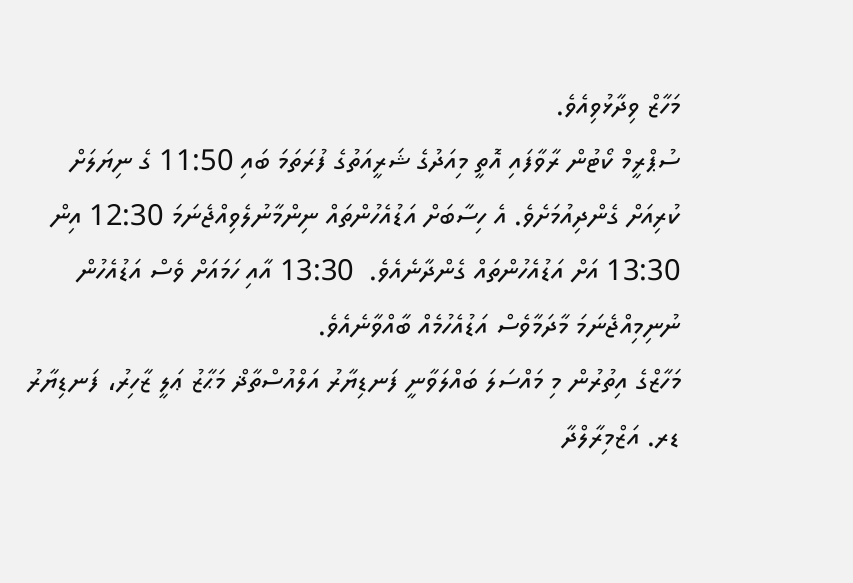މަހާޒް ވިދާޅުވިއެވެ.
ސުޕްރީމް ކޯޓުން ރާވާފައި އޮތީ މިއަދުގެ ޝަރީއަތުގެ ފުރަތަމަ ބައި 11:50 ގެ ނިޔަލަށް ކުރިއަށް ގެންދިއުމަށެވެ. އެ ހިސާބަށް އަޑުއެހުންތައް ނިންމާނުލެވިއްޖެނަމަ 12:30 އިން 13:30 އަށް އަޑުއެހުންތައް ގެންދާނެއެވެ.  13:30 އާއި ހަމައަށް ވެސް އަޑުއެހުން ނުނިމިއްޖެނަމަ މާދަމާވެސް އަޑުއެހުމެއް ބާއްވާނެއެވެ.
މަހާޒްގެ އިތުރުން މި މައްސަލަ ބައްލަވާނީ ފަނޑިޔާރު އަލްއުސްތާޛް މަޙާޒު ޢަލީ ޒާހިރު، ފަނޑިޔާރު ޑރ. އަޒްމިރާލްދާ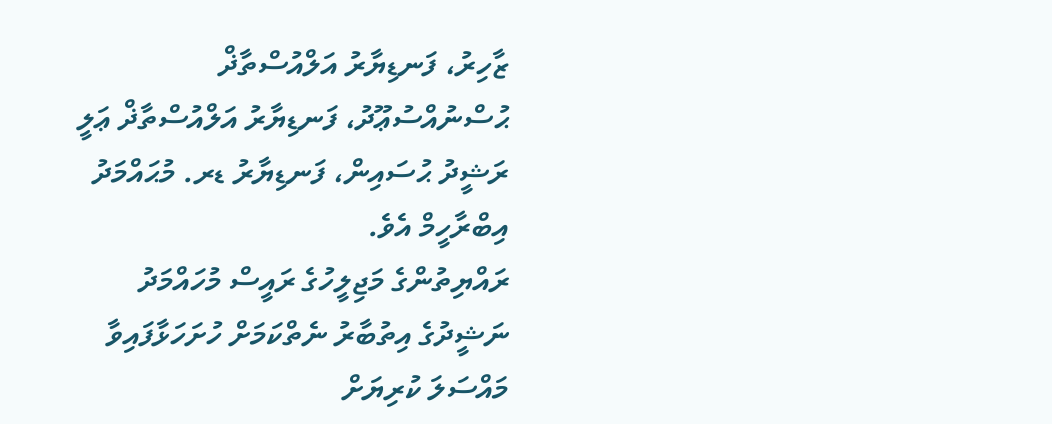ޒާހިރު، ފަނޑިޔާރު އަލްއުސްތާޛް ޙުސްނުއްސުޢޫދު، ފަނޑިޔާރު އަލްއުސްތާޛް ޢަލީ ރަޝީދު ޙުސައިން، ފަނޑިޔާރު ޑރ. މުޙައްމަދު އިބްރާހީމް އެވެ.
ރައްޔިތުންގެ މަޖިލީހުގެ ރައީސް މުހައްމަދު ނަޝީދުގެ އިތުބާރު ނެތްކަމަށް ހުށަހަޅާފައިވާ މައްސަލަ ކުރިޔަށް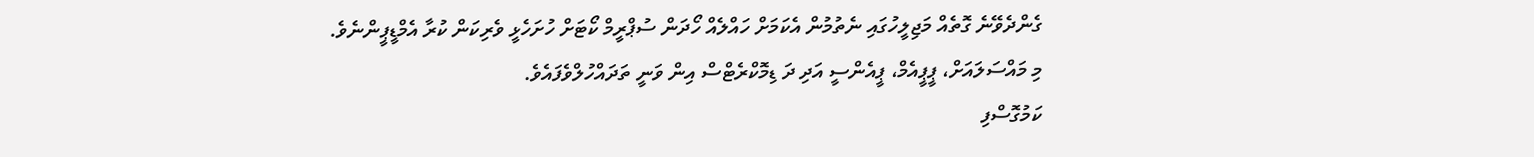ގެންދެވޭނެ ގޮތެއް މަޖިލީހުގައި ނެތުމުން އެކަމަށް ހައްލެއް ހޯދަން ސުޕްރީމް ކޯޓަށް ހުށަހެޅީ ވެރިކަން ކުރާ އެމްޑީޕީންނެވެ.
މި މައްސަލައަށް، ޕީޕީއެމް، ޕީއެންސީ އަދި ދަ ޑިމޮކްރެޓްސް އިން ވަނީ ތަދައްހުލްވެފައެވެ.
ކަމުގޮސްފި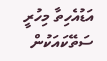އަޑުއެހިތާ މިހުރީ
ސަތޭކައަކުން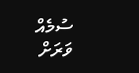ސުމެއް
ވަރަށް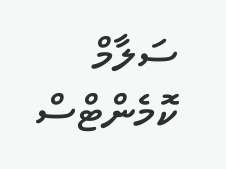ސަލާމް
ކޮމެންޓްސް